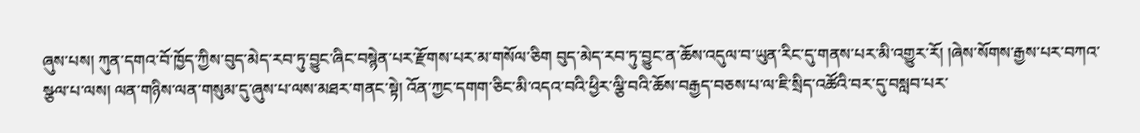ཞུས་པས། ཀུན་དགའ་བོ་ཁྱོད་ཀྱིས་བུད་མེད་རབ་ཏུ་བྱུང་ཞིང་བསྙེན་པར་རྫོགས་པར་མ་གསོལ་ཅིག བུད་མེད་རབ་ཏུ་བྱུང་ན་ཆོས་འདུལ་བ་ཡུན་རིང་དུ་གནས་པར་མི་འགྱུར་རོ། །ཞེས་སོགས་རྒྱས་པར་བཀའ་སྩལ་པ་ལས། ལན་གཉིས་ལན་གསུམ་དུ་ཞུས་པ་ལས་མཐར་གནང་སྟེ། འོན་ཀྱང་དགག་ཅིང་མི་འདའ་བའི་ཕྱིར་ལྕི་བའི་ཆོས་བརྒྱད་བཅས་པ་ལ་ཇི་སྲིད་འཚོའི་བར་དུ་བསླབ་པར་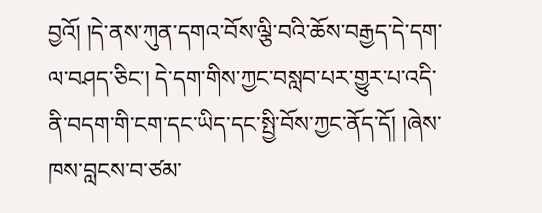བྱའོ། །དེ་ནས་ཀུན་དགའ་བོས་ལྕི་བའི་ཆོས་བརྒྱད་དེ་དག་ལ་བཤད་ཅིང་། དེ་དག་གིས་ཀྱང་བསླབ་པར་གྱུར་པ་འདི་ནི་བདག་གི་ངག་དང་ཡིད་དང་སྤྱི་བོས་ཀྱང་ནོད་དོ། །ཞེས་ཁས་བླངས་བ་ཙམ་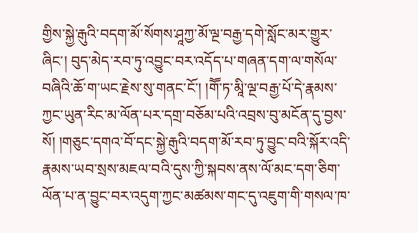གྱིས་སྐྱེ་རྒུའི་བདག་མོ་སོགས་ཤཱཀྱ་མོ་ལྔ་བརྒྱ་དགེ་སློང་མར་གྱུར་ཞིང་། བུད་མེད་རབ་ཏུ་འབྱུང་བར་འདོད་པ་གཞན་དག་ལ་གསོལ་བཞིའི་ཆོ་ག་ཡང་རྗེས་སུ་གནང་ངོ་། །གཽ་ཏ་མཱི་ལྔ་བརྒྱ་པོ་དེ་རྣམས་ཀྱང་ཡུན་རིང་མ་ལོན་པར་དགྲ་བཅོམ་པའི་འབྲས་བུ་མངོན་དུ་བྱས་སོ། །གཅུང་དགའ་བོ་དང་སྐྱེ་རྒུའི་བདག་མོ་རབ་ཏུ་བྱུང་བའི་སྐོར་འདི་རྣམས་ཡབ་སྲས་མཇལ་བའི་དུས་ཀྱི་སྐབས་ནས་ལོ་མང་དག་ཅིག་ལོན་པ་ན་བྱུང་བར་འདུག་ཀྱང་མཚམས་གང་དུ་འཇུག་གི་གསལ་ཁ་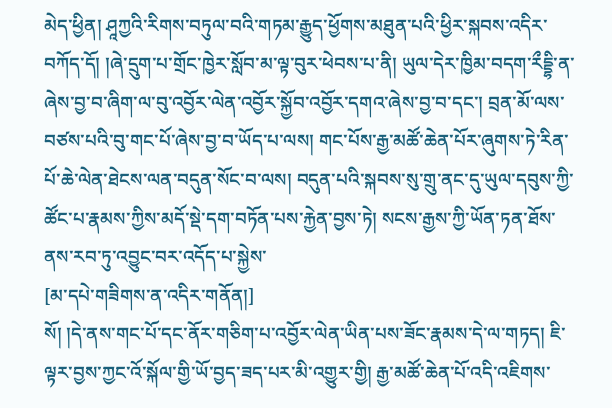མེད་ཕྱིན། ཤཱཀྱའི་རིགས་བཏུལ་བའི་གཏམ་རྒྱུད་ཕྱོགས་མཐུན་པའི་ཕྱིར་སྐབས་འདིར་བཀོད་དོ། །ཞེ་དྲུག་པ་གྲོང་ཁྱེར་སློབ་མ་ལྟ་བུར་ཕེབས་པ་ནི། ཡུལ་དེར་ཁྱིམ་བདག་རྀདྡྷི་ན་ཞེས་བྱ་བ་ཞིག་ལ་བུ་འབྱོར་ལེན་འབྱོར་སྐྱོབ་འབྱོར་དགའ་ཞེས་བྱ་བ་དང་། བྲན་མོ་ལས་བཙས་པའི་བུ་གང་པོ་ཞེས་བྱ་བ་ཡོད་པ་ལས། གང་པོས་རྒྱ་མཚོ་ཆེན་པོར་ཞུགས་ཏེ་རིན་པོ་ཆེ་ལེན་ཐེངས་ལན་བདུན་སོང་བ་ལས། བདུན་པའི་སྐབས་སུ་གྲུ་ནང་དུ་ཡུལ་དབུས་ཀྱི་ཚོང་པ་རྣམས་ཀྱིས་མདོ་སྡེ་དག་བཏོན་པས་རྐྱེན་བྱས་ཏེ། སངས་རྒྱས་ཀྱི་ཡོན་ཏན་ཐོས་ནས་རབ་ཏུ་འབྱུང་བར་འདོད་པ་སྐྱེས་
[མ་དཔེ་གཟིགས་ན་འདིར་གནོན།]
སོ། །དེ་ནས་གང་པོ་དང་ནོར་གཅིག་པ་འབྱོར་ལེན་ཡིན་པས་ཟོང་རྣམས་དེ་ལ་གཏད། ཇི་ལྟར་བྱས་ཀྱང་འོ་སྐོལ་གྱི་ཡོ་བྱད་ཟད་པར་མི་འགྱུར་གྱི། རྒྱ་མཚོ་ཆེན་པོ་འདི་འཇིགས་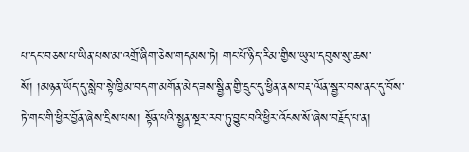པ་དང་བཅས་པ་ཡིན་པས་མ་འགྲོ་ཞིག་ཅེས་གདམས་ཏེ། གང་པོ་ཉིད་རིམ་གྱིས་ཡུལ་དབུས་སུ་ཆས་སོ། །མཉན་ཡོད་དུ་སླེབ་སྟེ་ཁྱིམ་བདག་མགོན་མེད་ཟས་སྦྱིན་གྱི་དྲུང་དུ་ཕྱིན་ནས་བརྡ་ལོན་སྦྱར་བས་ནང་དུ་བོས་ཏེ་གང་གི་ཕྱིར་བྱོན་ཞེས་དྲིས་པས། སྟོན་པའི་སྤྱན་སྔར་རབ་ཏུ་བྱུང་བའི་ཕྱིར་འོངས་སོ་ཞེས་བརྗོད་པ་ན།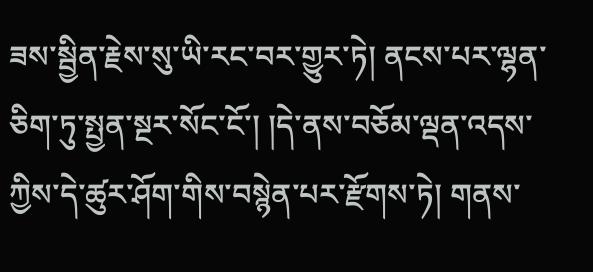ཟས་སྦྱིན་རྗེས་སུ་ཡི་རང་བར་གྱུར་ཏེ། ནངས་པར་ལྷན་ཅིག་ཏུ་སྤྱན་སྔར་སོང་ངོ་། །དེ་ནས་བཅོམ་ལྡན་འདས་ཀྱིས་དེ་ཚུར་ཤོག་གིས་བསྙེན་པར་རྫོགས་ཏེ། གནས་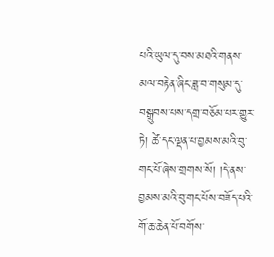པའི་ཡུལ་དུ་བས་མཐའི་གནས་མལ་བརྟེན་ཞིང་ཟླ་བ་གསུམ་དུ་བསྒྲུབས་པས་དགྲ་བཅོམ་པར་གྱུར་ཏེ། ཚེ་དང་ལྡན་པ་བྱམས་མའི་བུ་གང་པོ་ཞེས་གྲགས་སོ། །དེ་ནས་བྱམས་མའི་བུ་གང་པོས་བཟོད་པའི་གོ་ཆ་ཆེན་པོ་བགོས་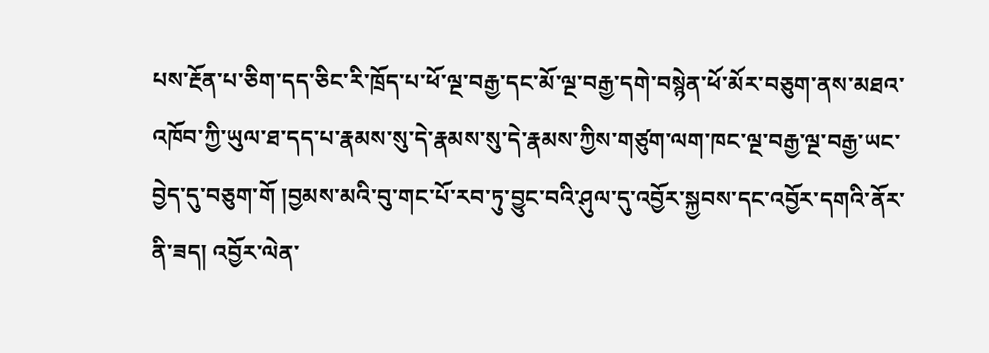པས་རྔོན་པ་ཅིག་དད་ཅིང་རི་ཁྲོད་པ་ཕོ་ལྔ་བརྒྱ་དང་མོ་ལྔ་བརྒྱ་དགེ་བསྙེན་ཕོ་མོར་བཅུག་ནས་མཐའ་འཁོབ་ཀྱི་ཡུལ་ཐ་དད་པ་རྣམས་སུ་དེ་རྣམས་སུ་དེ་རྣམས་ཀྱིས་གཙུག་ལག་ཁང་ལྔ་བརྒྱ་ལྔ་བརྒྱ་ཡང་བྱེད་དུ་བཅུག་གོ །བྱམས་མའི་བུ་གང་པོ་རབ་ཏུ་བྱུང་བའི་ཤུལ་དུ་འབྱོར་སྐྱབས་དང་འབྱོར་དགའི་ནོར་ནི་ཟད། འབྱོར་ལེན་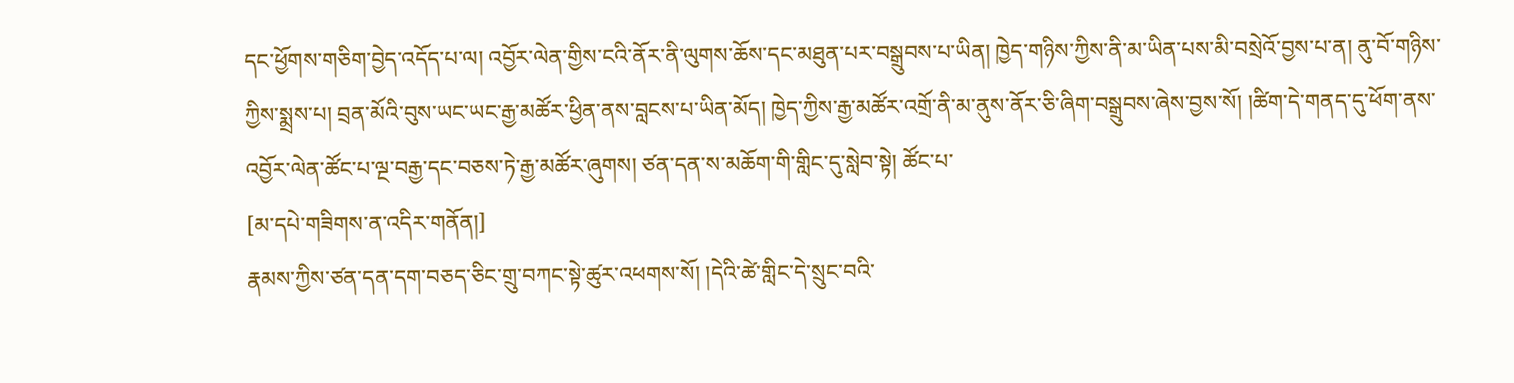དང་ཕྱོགས་གཅིག་བྱེད་འདོད་པ་ལ། འབྱོར་ལེན་གྱིས་ངའི་ནོར་ནི་ལུགས་ཆོས་དང་མཐུན་པར་བསྒྲུབས་པ་ཡིན། ཁྱེད་གཉིས་ཀྱིས་ནི་མ་ཡིན་པས་མི་བསྲེའོ་བྱས་པ་ན། ནུ་བོ་གཉིས་ཀྱིས་སྨྲས་པ། བྲན་མོའི་བུས་ཡང་ཡང་རྒྱ་མཚོར་ཕྱིན་ནས་བླངས་པ་ཡིན་མོད། ཁྱེད་ཀྱིས་རྒྱ་མཚོར་འགྲོ་ནི་མ་ནུས་ནོར་ཅི་ཞིག་བསྒྲུབས་ཞེས་བྱས་སོ། །ཚིག་དེ་གནད་དུ་ཕོག་ནས་འབྱོར་ལེན་ཚོང་པ་ལྔ་བརྒྱ་དང་བཅས་ཏེ་རྒྱ་མཚོར་ཞུགས། ཙན་དན་ས་མཆོག་གི་གླིང་དུ་སླེབ་སྟེ། ཚོང་པ་
[མ་དཔེ་གཟིགས་ན་འདིར་གནོན།]
རྣམས་ཀྱིས་ཙན་དན་དག་བཅད་ཅིང་གྲུ་བཀང་སྟེ་ཚུར་འཕགས་སོ། །དེའི་ཚེ་གླིང་དེ་སྲུང་བའི་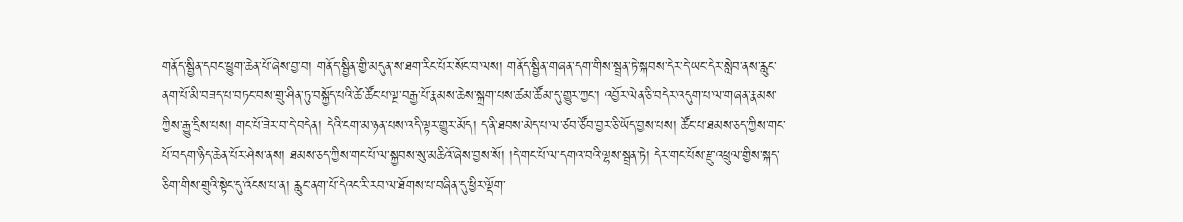གནོད་སྦྱིན་དབང་ཕྱུག་ཆེན་པོ་ཞེས་བྱ་བ། གནོད་སྦྱིན་གྱི་མདུན་ས་ཐག་རིང་པོར་སོང་བ་ལས། གནོད་སྦྱིན་གཞན་དག་གིས་སྦྲན་ཏེ་སྐབས་དེར་དེ་ཡང་དེར་སླེབ་ནས་རླུང་ནག་པོ་མི་བཟད་པ་བཏང་བས་གྲུ་ཤིན་ཏུ་བསྐྱོད་པའི་ཚེ་ཚོང་པ་ལྔ་བརྒྱ་པོ་རྣམས་ཆེས་སྐྲག་པས་ཚམ་ཚོམ་དུ་གྱུར་ཀྱང་། འབྱོར་ལེན་ཅི་བདེར་འདུག་པ་ལ་གཞན་རྣམས་ཀྱིས་རྒྱུ་དྲིས་པས། གང་པོ་ཟེར་བ་དེ་བདེན། དེའི་ངག་མ་ཉན་པས་འདི་ལྟར་གྱུར་མོད། ད་ནི་ཐབས་མེད་པ་ལ་ཙབ་ཙོབ་བྱར་ཅི་ཡོད་བྱས་པས། ཚོང་པ་ཐམས་ཅད་ཀྱིས་གང་པོ་བདག་ཉིད་ཆེན་པོར་ཤེས་ནས། ཐམས་ཅད་ཀྱིས་གང་པོ་ལ་སྐྱབས་སུ་མཆིའོ་ཞེས་བྱས་སོ། །དེ་གང་པོ་ལ་དགའ་བའི་ལྷས་སྦྲན་ཏེ། དེར་གང་པོས་རྫུ་འཕྲུལ་གྱིས་སྐད་ཅིག་གིས་གྲུའི་སྟེང་དུ་འོངས་པ་ན། རླུང་ནག་པོ་དེའང་རི་རབ་ལ་ཐོགས་པ་བཞིན་དུ་ཕྱིར་ལྡོག་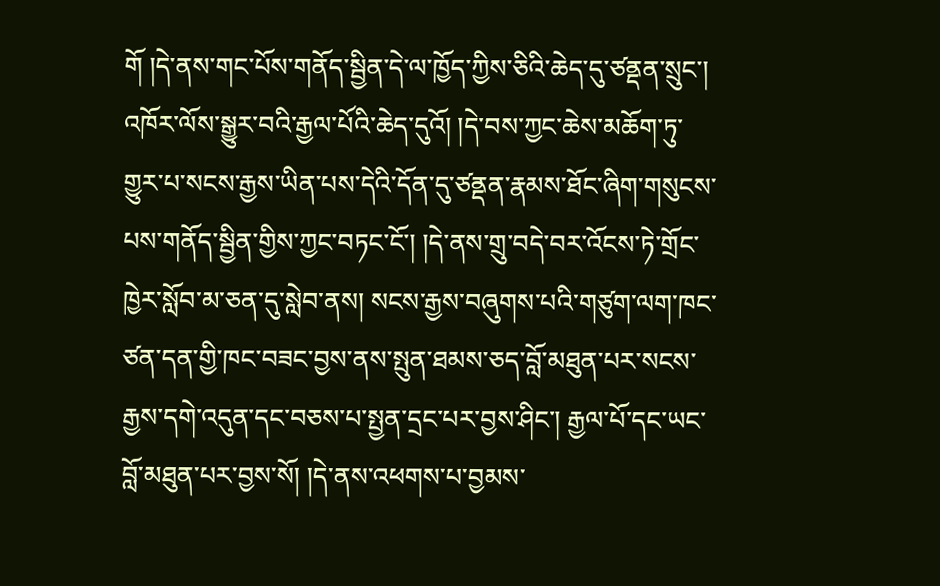གོ །དེ་ནས་གང་པོས་གནོད་སྦྱིན་དེ་ལ་ཁྱོད་ཀྱིས་ཅིའི་ཆེད་དུ་ཙནྡན་སྲུང་། འཁོར་ལོས་སྒྱུར་བའི་རྒྱལ་པོའི་ཆེད་དུའོ། །དེ་བས་ཀྱང་ཆེས་མཆོག་ཏུ་གྱུར་པ་སངས་རྒྱས་ཡིན་པས་དེའི་དོན་དུ་ཙནྡན་རྣམས་ཐོང་ཞིག་གསུངས་པས་གནོད་སྦྱིན་གྱིས་ཀྱང་བཏང་ངོ་། །དེ་ནས་གྲུ་བདེ་བར་འོངས་ཏེ་གྲོང་ཁྱེར་སློབ་མ་ཅན་དུ་སླེབ་ནས། སངས་རྒྱས་བཞུགས་པའི་གཙུག་ལག་ཁང་ཙན་དན་གྱི་ཁང་བཟང་བྱས་ནས་སྤུན་ཐམས་ཅད་བློ་མཐུན་པར་སངས་རྒྱས་དགེ་འདུན་དང་བཅས་པ་སྤྱན་དྲང་པར་བྱས་ཤིང་། རྒྱལ་པོ་དང་ཡང་བློ་མཐུན་པར་བྱས་སོ། །དེ་ནས་འཕགས་པ་བྱམས་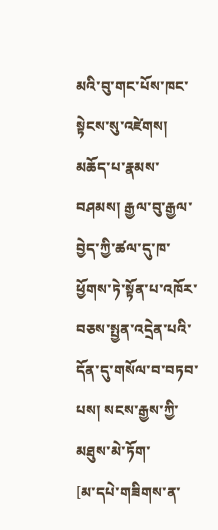མའི་བུ་གང་པོས་ཁང་སྟེངས་སུ་འཛེགས། མཆོད་པ་རྣམས་བཤམས། རྒྱལ་བུ་རྒྱལ་བྱེད་ཀྱི་ཚལ་དུ་ཁ་ཕྱོགས་ཏེ་སྟོན་པ་འཁོར་བཅས་སྤྱན་འདྲེན་པའི་དོན་དུ་གསོལ་བ་བཏབ་པས། སངས་རྒྱས་ཀྱི་མཐུས་མེ་ཏོག་
[མ་དཔེ་གཟིགས་ན་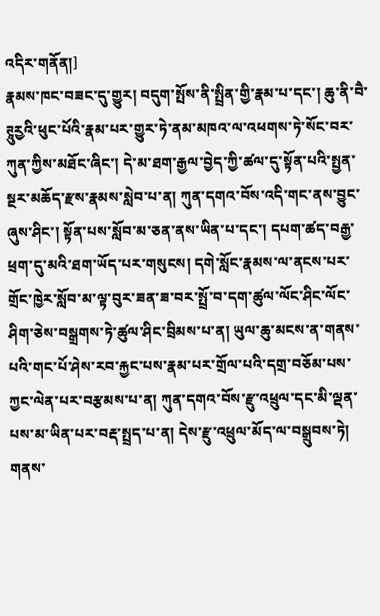འདིར་གནོན།]
རྣམས་ཁང་བཟང་དུ་གྱུར། བདུག་སྤོས་ནི་སྤྲིན་གྱི་རྣམ་པ་དང་། ཆུ་ནི་བཻ་ཊཱུརྱའི་ཕུང་པོའི་རྣམ་པར་གྱུར་ཏེ་ནམ་མཁའ་ལ་འཕགས་ཏེ་སོང་བར་ཀུན་ཀྱིས་མཐོང་ཞིང་། དེ་མ་ཐག་རྒྱལ་བྱེད་ཀྱི་ཚལ་དུ་སྟོན་པའི་སྤྱན་སྔར་མཆོད་རྫས་རྣམས་སླེབ་པ་ན། ཀུན་དགའ་བོས་འདི་གང་ནས་བྱུང་ཞུས་ཤིང་། སྟོན་པས་སློབ་མ་ཅན་ནས་ཡིན་པ་དང་། དཔག་ཚད་བརྒྱ་ཕྲག་དུ་མའི་ཐག་ཡོད་པར་གསུངས། དགེ་སློང་རྣམས་ལ་ནངས་པར་གྲོང་ཁྱེར་སློབ་མ་ལྟ་བུར་ཟན་ཟ་བར་སྤྲོ་བ་དག་ཚུལ་ལོང་ཤིང་ལོང་ཤིག་ཅེས་བསྒྲགས་ཏེ་ཚུལ་ཤིང་བྲིམས་པ་ན། ཡུལ་ཆུ་མངས་ན་གནས་པའི་གང་པོ་ཤེས་རབ་རྐྱང་པས་རྣམ་པར་གྲོལ་པའི་དགྲ་བཅོམ་པས་ཀྱང་ལེན་པར་བརྩམས་པ་ན། ཀུན་དགའ་བོས་རྫུ་འཕྲུལ་དང་མི་ལྡན་པས་མ་ཡིན་པར་བརྡ་སྤྲད་པ་ན། དེས་རྫུ་འཕྲུལ་མོད་ལ་བསྒྲུབས་ཏེ། གནས་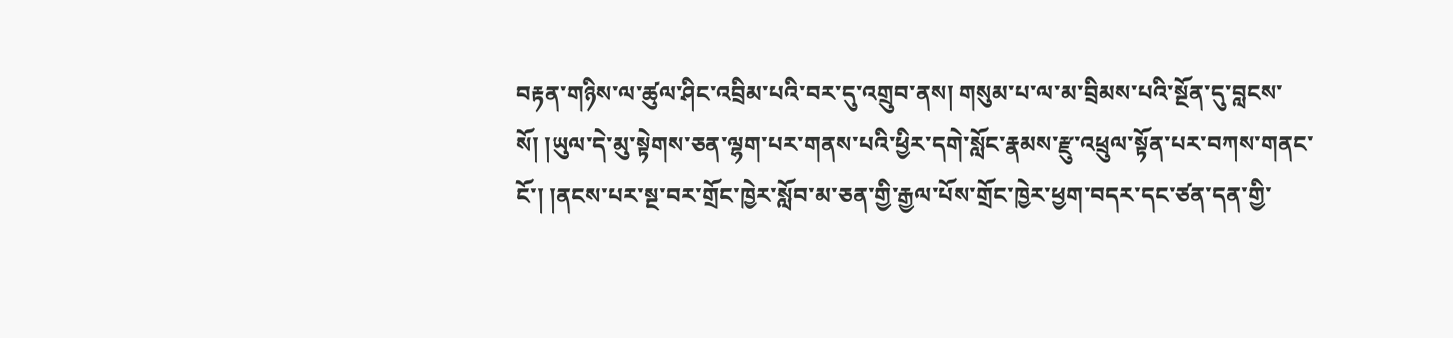བརྟན་གཉིས་ལ་ཚུལ་ཤིང་འབྲིམ་པའི་བར་དུ་འགྲུབ་ནས། གསུམ་པ་ལ་མ་བྲིམས་པའི་སྔོན་དུ་བླངས་སོ། །ཡུལ་དེ་མུ་སྟེགས་ཅན་ལྷག་པར་གནས་པའི་ཕྱིར་དགེ་སློང་རྣམས་རྫུ་འཕྲུལ་སྟོན་པར་བཀས་གནང་ངོ་། །ནངས་པར་སྔ་བར་གྲོང་ཁྱེར་སློབ་མ་ཅན་གྱི་རྒྱལ་པོས་གྲོང་ཁྱེར་ཕྱག་བདར་དང་ཙན་དན་གྱི་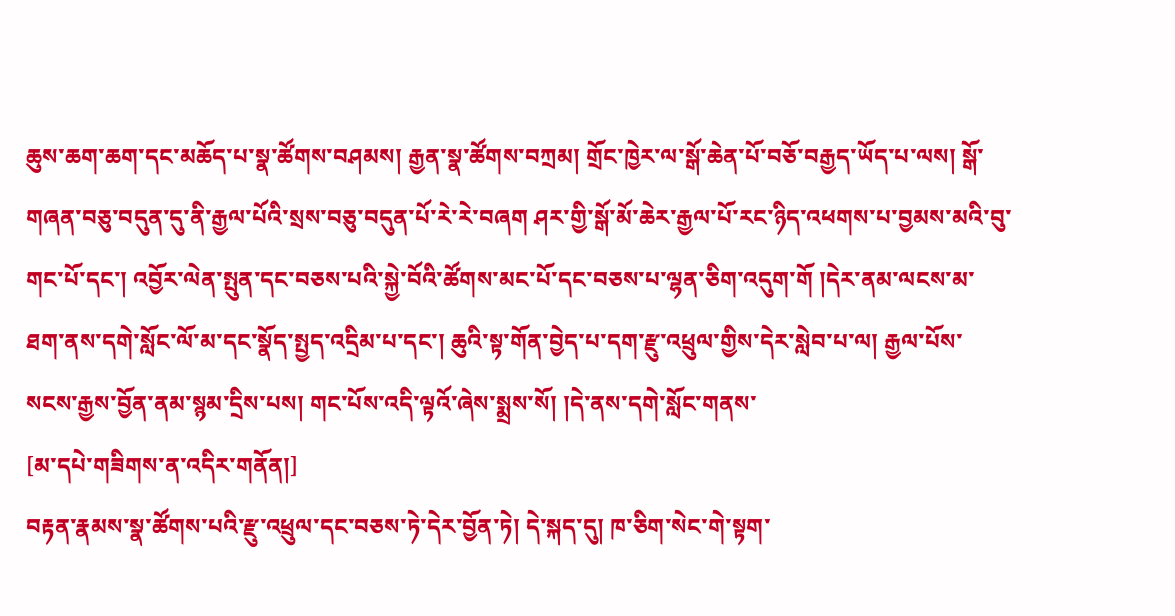ཆུས་ཆག་ཆག་དང་མཆོད་པ་སྣ་ཚོགས་བཤམས། རྒྱན་སྣ་ཚོགས་བཀྲམ། གྲོང་ཁྱེར་ལ་སྒོ་ཆེན་པོ་བཅོ་བརྒྱད་ཡོད་པ་ལས། སྒོ་གཞན་བཅུ་བདུན་དུ་ནི་རྒྱལ་པོའི་སྲས་བཅུ་བདུན་པོ་རེ་རེ་བཞག ཤར་གྱི་སྒོ་མོ་ཆེར་རྒྱལ་པོ་རང་ཉིད་འཕགས་པ་བྱམས་མའི་བུ་གང་པོ་དང་། འབྱོར་ལེན་སྤུན་དང་བཅས་པའི་སྐྱེ་བོའི་ཚོགས་མང་པོ་དང་བཅས་པ་ལྷན་ཅིག་འདུག་གོ །དེར་ནམ་ལངས་མ་ཐག་ནས་དགེ་སློང་ལོ་མ་དང་སྣོད་སྤྱད་འདྲིམ་པ་དང་། ཆུའི་སྟ་གོན་བྱེད་པ་དག་རྫུ་འཕྲུལ་གྱིས་དེར་སླེབ་པ་ལ། རྒྱལ་པོས་སངས་རྒྱས་བྱོན་ནམ་སྙམ་དྲིས་པས། གང་པོས་འདི་ལྟའོ་ཞེས་སྨྲས་སོ། །དེ་ནས་དགེ་སློང་གནས་
[མ་དཔེ་གཟིགས་ན་འདིར་གནོན།]
བརྟན་རྣམས་སྣ་ཚོགས་པའི་རྫུ་འཕྲུལ་དང་བཅས་ཏེ་དེར་བྱོན་ཏེ། དེ་སྐད་དུ། ཁ་ཅིག་སེང་གེ་སྟག་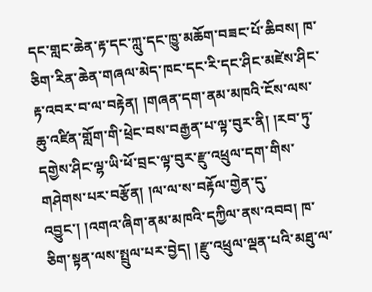དང་གླང་ཆེན་རྟ་དང་ཀླུ་དང་ཁྱུ་མཆོག་བཟང་པོ་ཆིབས། ཁ་ཅིག་རིན་ཆེན་གཞལ་མེད་ཁང་དང་རི་དང་ཤིང་མཛེས་ཤིང་རྟ་འབར་བ་ལ་བརྟེན། །གཞན་དག་ནམ་མཁའི་ངོས་ལས་ཆུ་འཛིན་གློག་གི་ཕྲེང་བས་བརྒྱན་པ་ལྟ་བུར་ནི། །རབ་ཏུ་དགྱེས་ཤིང་ལྷ་ཡི་ཕོ་བྲང་ལྟ་བུར་རྫུ་འཕྲུལ་དག་གིས་གཤེགས་པར་བརྩོན། །ལ་ལ་ས་བརྟོལ་གྱེན་དུ་འབྱུང་། །འགའ་ཞིག་ནམ་མཁའི་དཀྱིལ་ནས་འབབ། ཁ་ཅིག་སྟན་ལས་སྤྲུལ་པར་བྱེད། །རྫུ་འཕྲུལ་ལྡན་པའི་མཐུ་ལ་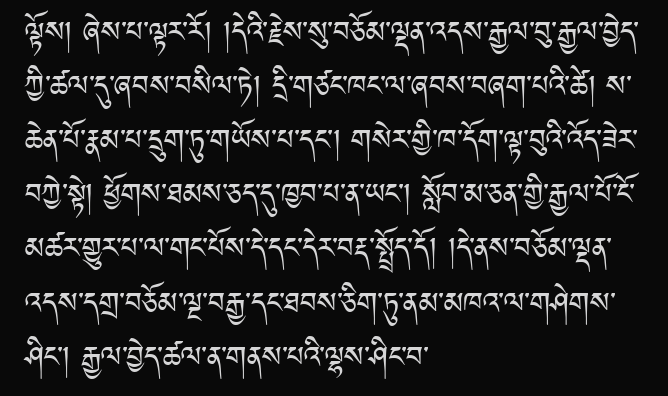ལྟོས། ཞེས་པ་ལྟར་རོ། །དེའི་རྗེས་སུ་བཅོམ་ལྡན་འདས་རྒྱལ་བུ་རྒྱལ་བྱེད་ཀྱི་ཚལ་དུ་ཞབས་བསིལ་ཏེ། དྲི་གཙང་ཁང་ལ་ཞབས་བཞག་པའི་ཚེ། ས་ཆེན་པོ་རྣམ་པ་དྲུག་ཏུ་གཡོས་པ་དང་། གསེར་གྱི་ཁ་དོག་ལྟ་བུའི་འོད་ཟེར་བཀྱེ་སྟེ། ཕྱོགས་ཐམས་ཅད་དུ་ཁྱབ་པ་ན་ཡང་། སློབ་མ་ཅན་གྱི་རྒྱལ་པོ་ངོ་མཚར་གྱུར་པ་ལ་གང་པོས་དེ་དང་དེར་བརྡ་སྤྲོད་དོ། །དེ་ནས་བཅོམ་ལྡན་འདས་དགྲ་བཅོམ་ལྔ་བརྒྱ་དང་ཐབས་ཅིག་ཏུ་ནམ་མཁའ་ལ་གཤེགས་ཤིང་། རྒྱལ་བྱེད་ཚལ་ན་གནས་པའི་ལྷས་ཤིང་བ་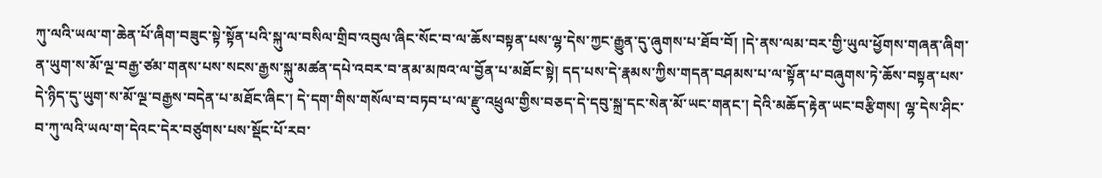ཀུ་ལའི་ཡལ་ག་ཆེན་པོ་ཞིག་བཟུང་སྟེ་སྟོན་པའི་སྐུ་ལ་བསིལ་གྲིབ་འབུལ་ཞིང་སོང་བ་ལ་ཆོས་བསྟན་པས་ལྷ་དེས་ཀྱང་རྒྱུན་དུ་ཞུགས་པ་ཐོབ་བོ། །དེ་ནས་ལམ་བར་གྱི་ཡུལ་ཕྱོགས་གཞན་ཞིག་ན་ཡུག་ས་མོ་ལྔ་བརྒྱ་ཙམ་གནས་པས་སངས་རྒྱས་སྐུ་མཚན་དཔེ་འབར་བ་ནམ་མཁའ་ལ་བྱོན་པ་མཐོང་སྟེ། དད་པས་དེ་རྣམས་ཀྱིས་གདན་བཤམས་པ་ལ་སྟོན་པ་བཞུགས་ཏེ་ཆོས་བསྟན་པས་དེ་ཉིད་དུ་ཡུག་ས་མོ་ལྔ་བརྒྱས་བདེན་པ་མཐོང་ཞིང་། དེ་དག་གིས་གསོལ་བ་བཏབ་པ་ལ་རྫུ་འཕྲུལ་གྱིས་བཅད་དེ་དབུ་སྐྲ་དང་སེན་མོ་ཡང་གནང་། དེའི་མཆོད་རྟེན་ཡང་བརྩིགས། ལྷ་དེས་ཤིང་བ་ཀུ་ལའི་ཡལ་ག་དེའང་དེར་བཙུགས་པས་སྡོང་པོ་རབ་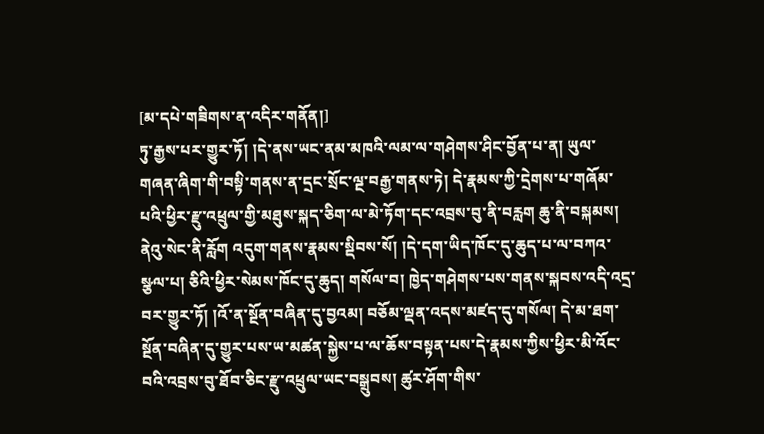[མ་དཔེ་གཟིགས་ན་འདིར་གནོན།]
ཏུ་རྒྱས་པར་གྱུར་ཏོ། །དེ་ནས་ཡང་ནམ་མཁའི་ལམ་ལ་གཤེགས་ཤིང་བྱོན་པ་ན། ཡུལ་གཞན་ཞིག་གི་བསྟི་གནས་ན་དྲང་སྲོང་ལྔ་བརྒྱ་གནས་ཏེ། དེ་རྣམས་ཀྱི་དྲེགས་པ་གཞོམ་པའི་ཕྱིར་རྫུ་འཕྲུལ་གྱི་མཐུས་སྐད་ཅིག་ལ་མེ་ཏོག་དང་འབྲས་བུ་ནི་བརླག ཆུ་ནི་བསྐམས། ནེའུ་སེང་ནི་རློག འདུག་གནས་རྣམས་སྡིབས་སོ། །དེ་དག་ཡིད་ཁོང་དུ་ཆུད་པ་ལ་བཀའ་སྩལ་པ། ཅིའི་ཕྱིར་སེམས་ཁོང་དུ་ཆུད། གསོལ་བ། ཁྱེད་གཤེགས་པས་གནས་སྐབས་འདི་འདྲ་བར་གྱུར་ཏོ། །འོ་ན་སྔོན་བཞིན་དུ་བྱའམ། བཅོམ་ལྡན་འདས་མཛད་དུ་གསོལ། དེ་མ་ཐག་སྔོན་བཞིན་དུ་གྱུར་པས་ཡ་མཚན་སྐྱེས་པ་ལ་ཆོས་བསྟན་པས་དེ་རྣམས་ཀྱིས་ཕྱིར་མི་འོང་བའི་འབྲས་བུ་ཐོབ་ཅིང་རྫུ་འཕྲུལ་ཡང་བསྒྲུབས། ཚུར་ཤོག་གིས་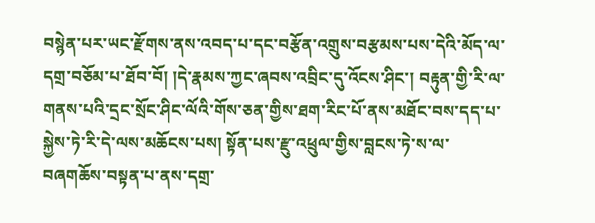བསྙེན་པར་ཡང་རྫོགས་ནས་འབད་པ་དང་བརྩོན་འགྲུས་བརྩམས་པས་དེའི་མོད་ལ་དགྲ་བཅོམ་པ་ཐོབ་བོ། །དེ་རྣམས་ཀྱང་ཞབས་འབྲིང་དུ་འོངས་ཤིང་། བརྟུན་གྱི་རི་ལ་གནས་པའི་དྲང་སྲོང་ཤིང་ལོའི་གོས་ཅན་གྱིས་ཐག་རིང་པོ་ནས་མཐོང་བས་དད་པ་སྐྱེས་ཏེ་རི་དེ་ལས་མཆོངས་པས། སྟོན་པས་རྫུ་འཕྲུལ་གྱིས་བླངས་ཏེ་ས་ལ་བཞགཆོས་བསྟན་པ་ནས་དགྲ་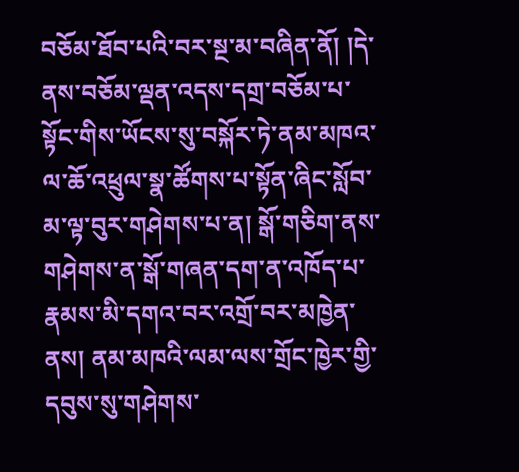བཅོམ་ཐོབ་པའི་བར་སྔ་མ་བཞིན་ནོ། །དེ་ནས་བཅོམ་ལྡན་འདས་དགྲ་བཅོམ་པ་སྟོང་གིས་ཡོངས་སུ་བསྐོར་ཏེ་ནམ་མཁའ་ལ་ཆོ་འཕྲུལ་སྣ་ཚོགས་པ་སྟོན་ཞིང་སློབ་མ་ལྟ་བུར་གཤེགས་པ་ན། སྒོ་གཅིག་ནས་གཤེགས་ན་སྒོ་གཞན་དག་ན་འཁོད་པ་རྣམས་མི་དགའ་བར་འགྲོ་བར་མཁྱེན་ནས། ནམ་མཁའི་ལམ་ལས་གྲོང་ཁྱེར་གྱི་དབུས་སུ་གཤེགས་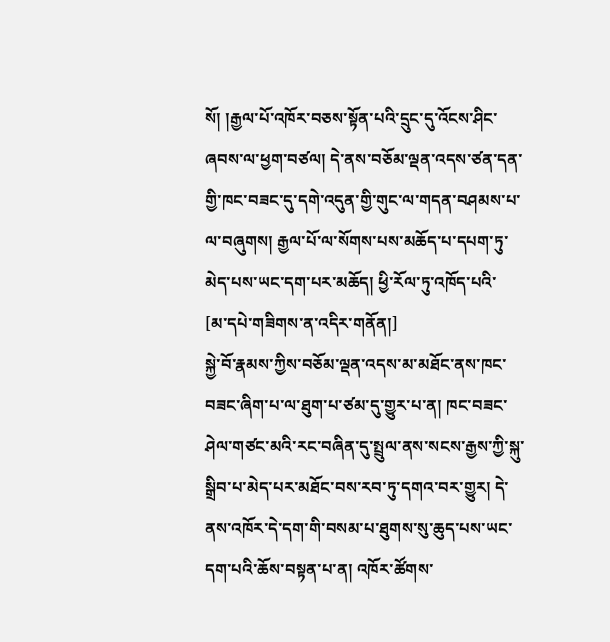སོ། །རྒྱལ་པོ་འཁོར་བཅས་སྟོན་པའི་དྲུང་དུ་འོངས་ཤིང་ཞབས་ལ་ཕྱག་བཙལ། དེ་ནས་བཅོམ་ལྡན་འདས་ཙན་དན་གྱི་ཁང་བཟང་དུ་དགེ་འདུན་གྱི་གུང་ལ་གདན་བཤམས་པ་ལ་བཞུགས། རྒྱལ་པོ་ལ་སོགས་པས་མཆོད་པ་དཔག་ཏུ་མེད་པས་ཡང་དག་པར་མཆོད། ཕྱི་རོལ་ཏུ་འཁོད་པའི་
[མ་དཔེ་གཟིགས་ན་འདིར་གནོན།]
སྐྱེ་བོ་རྣམས་ཀྱིས་བཅོམ་ལྡན་འདས་མ་མཐོང་ནས་ཁང་བཟང་ཞིག་པ་ལ་ཐུག་པ་ཙམ་དུ་གྱུར་པ་ན། ཁང་བཟང་ཤེལ་གཙང་མའི་རང་བཞིན་དུ་སྤྲུལ་ནས་སངས་རྒྱས་ཀྱི་སྐུ་སྒྲིབ་པ་མེད་པར་མཐོང་བས་རབ་ཏུ་དགའ་བར་གྱུར། དེ་ནས་འཁོར་དེ་དག་གི་བསམ་པ་ཐུགས་སུ་ཆུད་པས་ཡང་དག་པའི་ཆོས་བསྟན་པ་ན། འཁོར་ཚོགས་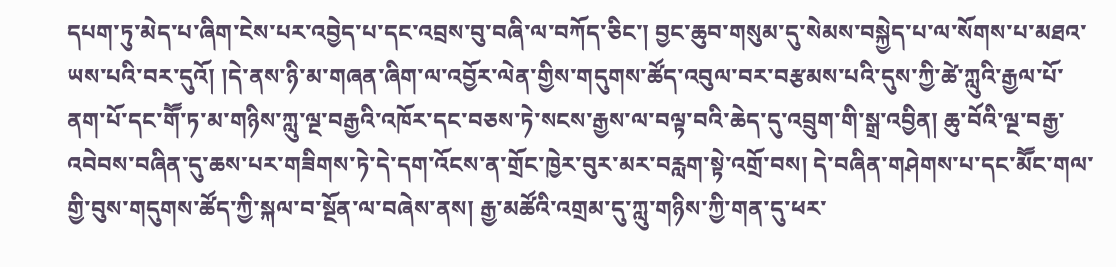དཔག་ཏུ་མེད་པ་ཞིག་ངེས་པར་འབྱེད་པ་དང་འབྲས་བུ་བཞི་ལ་བཀོད་ཅིང་། བྱང་ཆུབ་གསུམ་དུ་སེམས་བསྐྱེད་པ་ལ་སོགས་པ་མཐའ་ཡས་པའི་བར་དུའོ། །དེ་ནས་ཉི་མ་གཞན་ཞིག་ལ་འབྱོར་ལེན་གྱིས་གདུགས་ཚོད་འབུལ་བར་བརྩམས་པའི་དུས་ཀྱི་ཚེ་ཀླུའི་རྒྱལ་པོ་ནག་པོ་དང་གཽ་ཏ་མ་གཉིས་ཀླུ་ལྔ་བརྒྱའི་འཁོར་དང་བཅས་ཏེ་སངས་རྒྱས་ལ་བལྟ་བའི་ཆེད་དུ་འབྲུག་གི་སྒྲ་འབྱིན། ཆུ་བོའི་ལྔ་བརྒྱ་འབེབས་བཞིན་དུ་ཆས་པར་གཟིགས་ཏེ་དེ་དག་འོངས་ན་གྲོང་ཁྱེར་བུར་མར་བརླག་སྟེ་འགྲོ་བས། དེ་བཞིན་གཤེགས་པ་དང་མཽང་གལ་གྱི་བུས་གདུགས་ཚོད་ཀྱི་སྐལ་བ་སྔོན་ལ་བཞེས་ནས། རྒྱ་མཚོའི་འགྲམ་དུ་ཀླུ་གཉིས་ཀྱི་གན་དུ་ཕར་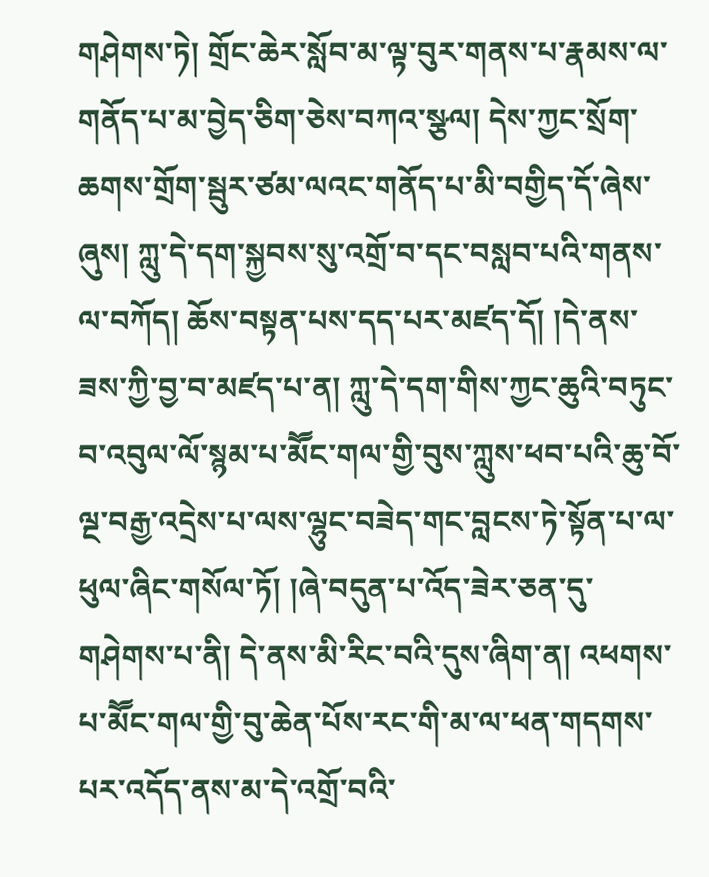གཤེགས་ཏེ། གྲོང་ཆེར་སློབ་མ་ལྟ་བུར་གནས་པ་རྣམས་ལ་གནོད་པ་མ་བྱེད་ཅིག་ཅེས་བཀའ་སྩལ། དེས་ཀྱང་སྲོག་ཆགས་གྲོག་སྦུར་ཙམ་ལའང་གནོད་པ་མི་བགྱིད་དོ་ཞེས་ཞུས། ཀླུ་དེ་དག་སྐྱབས་སུ་འགྲོ་བ་དང་བསླབ་པའི་གནས་ལ་བཀོད། ཆོས་བསྟན་པས་དད་པར་མཛད་དོ། །དེ་ནས་ཟས་ཀྱི་བྱ་བ་མཛད་པ་ན། ཀླུ་དེ་དག་གིས་ཀྱང་ཆུའི་བཏུང་བ་འབུལ་ལོ་སྙམ་པ་མཽང་གལ་གྱི་བུས་ཀླུས་ཕབ་པའི་ཆུ་བོ་ལྔ་བརྒྱ་འདྲེས་པ་ལས་ལྷུང་བཟེད་གང་བླངས་ཏེ་སྟོན་པ་ལ་ཕུལ་ཞིང་གསོལ་ཏོ། །ཞེ་བདུན་པ་འོད་ཟེར་ཅན་དུ་གཤེགས་པ་ནི། དེ་ནས་མི་རིང་བའི་དུས་ཞིག་ན། འཕགས་པ་མཽང་གལ་གྱི་བུ་ཆེན་པོས་རང་གི་མ་ལ་ཕན་གདགས་པར་འདོད་ནས་མ་དེ་འགྲོ་བའི་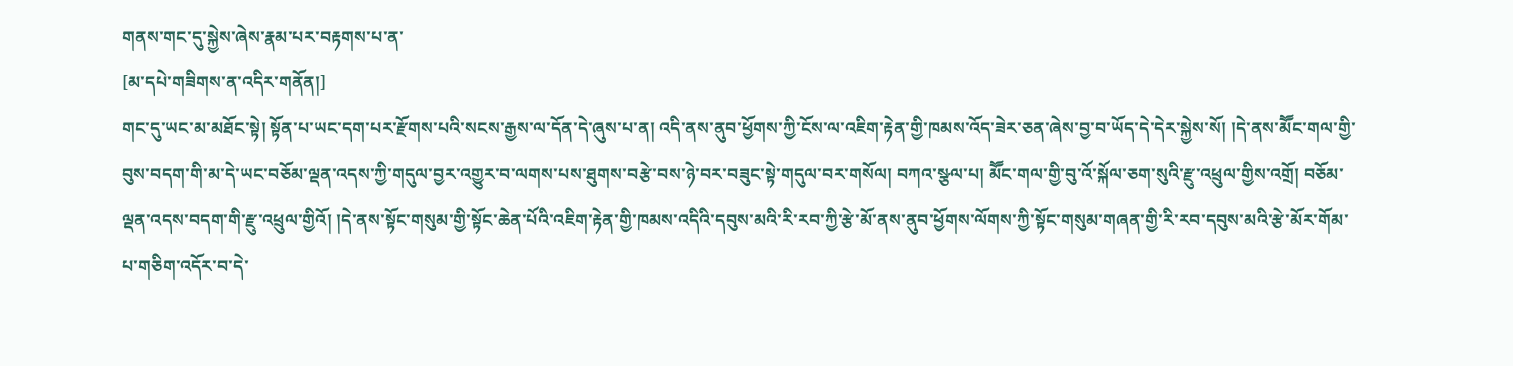གནས་གང་དུ་སྐྱེས་ཞེས་རྣམ་པར་བརྟགས་པ་ན་
[མ་དཔེ་གཟིགས་ན་འདིར་གནོན།]
གང་དུ་ཡང་མ་མཐོང་སྟེ། སྟོན་པ་ཡང་དག་པར་རྫོགས་པའི་སངས་རྒྱས་ལ་དོན་དེ་ཞུས་པ་ན། འདི་ནས་ནུབ་ཕྱོགས་ཀྱི་ངོས་ལ་འཇིག་རྟེན་གྱི་ཁམས་འོད་ཟེར་ཅན་ཞེས་བྱ་བ་ཡོད་དེ་དེར་སྐྱེས་སོ། །དེ་ནས་མཽང་གལ་གྱི་བུས་བདག་གི་མ་དེ་ཡང་བཅོམ་ལྡན་འདས་ཀྱི་གདུལ་བྱར་འགྱུར་བ་ལགས་པས་ཐུགས་བརྩེ་བས་ཉེ་བར་བཟུང་སྟེ་གདུལ་བར་གསོལ། བཀའ་སྩལ་པ། མཽང་གལ་གྱི་བུ་འོ་སྐོལ་ཅག་སུའི་རྫུ་འཕྲུལ་གྱིས་འགྲོ། བཅོམ་ལྡན་འདས་བདག་གི་རྫུ་འཕྲུལ་གྱིའོ། །དེ་ནས་སྟོང་གསུམ་གྱི་སྟོང་ཆེན་པོའི་འཇིག་རྟེན་གྱི་ཁམས་འདིའི་དབུས་མའི་རི་རབ་ཀྱི་རྩེ་མོ་ནས་ནུབ་ཕྱོགས་ལོགས་ཀྱི་སྟོང་གསུམ་གཞན་གྱི་རི་རབ་དབུས་མའི་རྩེ་མོར་གོམ་པ་གཅིག་འདོར་བ་དེ་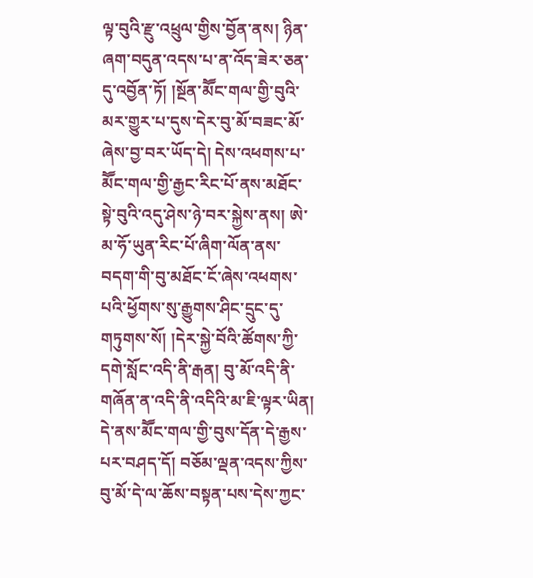ལྟ་བུའི་རྫུ་འཕྲུལ་གྱིས་བྱོན་ནས། ཉིན་ཞག་བདུན་འདས་པ་ན་འོད་ཟེར་ཅན་དུ་འབྱོན་ཏོ། །སྔོན་མཽང་གལ་གྱི་བུའི་མར་གྱུར་པ་དུས་དེར་བུ་མོ་བཟང་མོ་ཞེས་བྱ་བར་ཡོད་དེ། དེས་འཕགས་པ་མཽང་གལ་གྱི་རྒྱང་རིང་པོ་ནས་མཐོང་སྟེ་བུའི་འདུ་ཤེས་ཉེ་བར་སྐྱེས་ནས། ཨེ་མ་ཧོ་ཡུན་རིང་པོ་ཞིག་ལོན་ནས་བདག་གི་བུ་མཐོང་ངོ་ཞེས་འཕགས་པའི་ཕྱོགས་སུ་རྒྱུགས་ཤིང་དྲུང་དུ་གཏུགས་སོ། །དེར་སྐྱེ་བོའི་ཚོགས་ཀྱི་དགེ་སློང་འདི་ནི་རྒན། བུ་མོ་འདི་ནི་གཞོན་ན་འདི་ནི་འདིའི་མ་ཇི་ལྟར་ཡིན། དེ་ནས་མཽང་གལ་གྱི་བུས་དོན་དེ་རྒྱས་པར་བཤད་དོ། བཅོམ་ལྡན་འདས་ཀྱིས་བུ་མོ་དེ་ལ་ཆོས་བསྟན་པས་དེས་ཀྱང་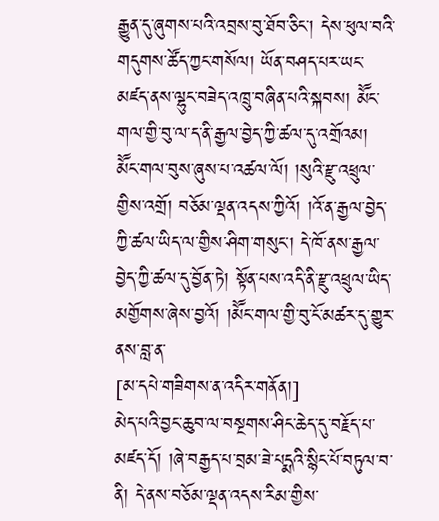རྒྱུན་དུ་ཞུགས་པའི་འབྲས་བུ་ཐོབ་ཅིང་། དེས་ཕུལ་བའི་གདུགས་ཚོད་ཀྱང་གསོལ། ཡོན་བཤད་པར་ཡང་མཛད་ནས་ལྷུང་བཟེད་འཁྲུ་བཞིན་པའི་སྐབས། མཽང་གལ་གྱི་བུ་ལ་ད་ནི་རྒྱལ་བྱེད་ཀྱི་ཚལ་དུ་འགྲོའམ། མཽང་གལ་བུས་ཞུས་པ་འཚལ་ལོ། །སུའི་རྫུ་འཕྲུལ་གྱིས་འགྲོ། བཅོམ་ལྡན་འདས་ཀྱིའོ། །འོ་ན་རྒྱལ་བྱེད་ཀྱི་ཚལ་ཡིད་ལ་གྱིས་ཤིག་གསུང་། དེ་ཁོ་ནས་རྒྱལ་བྱེད་ཀྱི་ཚལ་དུ་བྱོན་ཏེ། སྟོན་པས་འདི་ནི་རྫུ་འཕྲུལ་ཡིད་མགྱོགས་ཞེས་བྱའོ། །མཽང་གལ་གྱི་བུ་ངོ་མཚར་དུ་གྱུར་ནས་བླ་ན་
[མ་དཔེ་གཟིགས་ན་འདིར་གནོན།]
མེད་པའི་བྱང་ཆུབ་ལ་བསྔགས་ཤིང་ཆེད་དུ་བརྗོད་པ་མཛད་དོ། །ཞེ་བརྒྱད་པ་བྲམ་ཟེ་པདྨའི་སྙིང་པོ་བཏུལ་བ་ནི། དེ་ནས་བཅོམ་ལྡན་འདས་རིམ་གྱིས་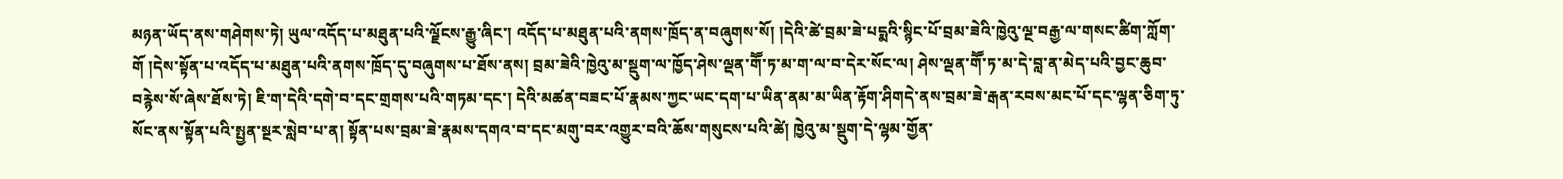མཉན་ཡོད་ནས་གཤེགས་ཏེ། ཡུལ་འདོད་པ་མཐུན་པའི་ལྗོངས་རྒྱུ་ཞིང་། འདོད་པ་མཐུན་པའི་ནགས་ཁྲོད་ན་བཞུགས་སོ། །དེའི་ཚེ་བྲམ་ཟེ་པདྨའི་སྙིང་པོ་བྲམ་ཟེའི་ཁྱེའུ་ལྔ་བརྒྱ་ལ་གསང་ཚིག་ཀློག་གོ །དེས་སྟོན་པ་འདོད་པ་མཐུན་པའི་ནགས་ཁྲོད་དུ་བཞུགས་པ་ཐོས་ནས། བྲམ་ཟེའི་ཁྱེའུ་མ་སྡུག་ལ་ཁྱོད་ཤེས་ལྡན་གཽ་ཏ་མ་ག་ལ་བ་དེར་སོང་ལ། ཤེས་ལྡན་གཽ་ཏ་མ་དེ་བླ་ན་མེད་པའི་བྱང་ཆུབ་བརྙེས་སོ་ཞེས་ཐོས་ཏེ། ཇི་ག་དེའི་དགེ་བ་དང་གྲགས་པའི་གཏམ་དང་། དེའི་མཚན་བཟང་པོ་རྣམས་ཀྱང་ཡང་དག་པ་ཡིན་ནམ་མ་ཡིན་རྟོག་ཤིགདེ་ནས་བྲམ་ཟེ་རྒན་རབས་མང་པོ་དང་ལྷན་ཅིག་ཏུ་སོང་ནས་སྟོན་པའི་སྤྱན་སྔར་སླེབ་པ་ན། སྟོན་པས་བྲམ་ཟེ་རྣམས་དགའ་བ་དང་མགུ་བར་འགྱུར་བའི་ཆོས་གསུངས་པའི་ཚེ། ཁྱེའུ་མ་སྡུག་དེ་ལྷམ་གྱོན་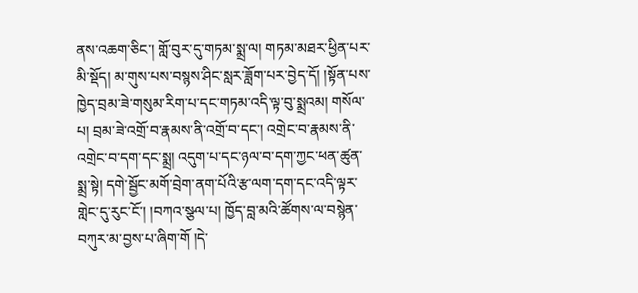ནས་འཆག་ཅིང་། གློ་བུར་དུ་གཏམ་སྨྲ་ལ། གཏམ་མཐར་ཕྱིན་པར་མི་སྡོད། མ་གུས་པས་བསྙས་ཤིང་སླར་ཟློག་པར་བྱེད་དོ། །སྟོན་པས་ཁྱེད་བྲམ་ཟེ་གསུམ་རིག་པ་དང་གཏམ་འདི་ལྟ་བུ་སྨྲའམ། གསོལ་པ། བྲམ་ཟེ་འགྲོ་བ་རྣམས་ནི་འགྲོ་བ་དང་། འགྲེང་བ་རྣམས་ནི་འགྲེང་བ་དག་དང་སྨྲ། འདུག་པ་དང་ཉལ་བ་དག་ཀྱང་ཕན་ཚུན་སྨྲ་སྟེ། དགེ་སྦྱོང་མགོ་བྲེག་ནག་པོའི་རྩ་ལག་དག་དང་འདི་ལྟར་གླེང་དུ་རུང་ངོ་། །བཀའ་སྩལ་པ། ཁྱོད་བླ་མའི་ཚོགས་ལ་བསྙེན་བཀུར་མ་བྱས་པ་ཞིག་གོ །དེ་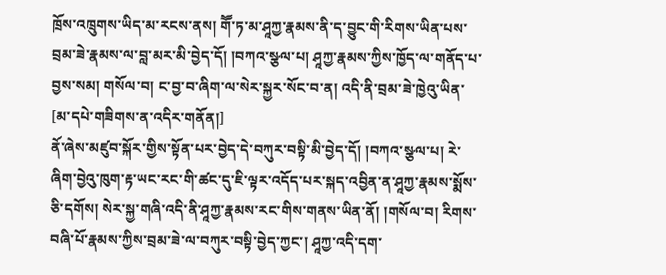ཁྲོས་འཁྲུགས་ཡིད་མ་རངས་ནས། གཽ་ཏ་མ་ཤཱཀྱ་རྣམས་ནི་ད་བྱུང་གི་རིགས་ཡིན་པས་བྲམ་ཟེ་རྣམས་ལ་བླ་མར་མི་བྱེད་དོ། །བཀའ་སྩལ་པ། ཤཱཀྱ་རྣམས་ཀྱིས་ཁྱོད་ལ་གནོད་པ་བྱས་སམ། གསོལ་བ། ང་བྱ་བ་ཞིག་ལ་སེར་སྐྱར་སོང་བ་ན། འདི་ནི་བྲམ་ཟེ་ཁྱེའུ་ཡིན་
[མ་དཔེ་གཟིགས་ན་འདིར་གནོན།]
ནོ་ཞེས་མཛུབ་སྐོར་གྱིས་སྟོན་པར་བྱེད་དེ་བཀུར་བསྟི་མི་བྱེད་དོ། །བཀའ་སྩལ་པ། རེ་ཞིག་བྱེའུ་ཁུག་རྟ་ཡང་རང་གི་ཚང་དུ་ཇི་ལྟར་འདོད་པར་སྐད་འབྱིན་ན་ཤཱཀྱ་རྣམས་སྨོས་ཅི་དགོས། སེར་སྐྱ་གཞི་འདི་ནི་ཤཱཀྱ་རྣམས་རང་གིས་གནས་ཡིན་ནོ། །གསོལ་བ། རིགས་བཞི་པོ་རྣམས་ཀྱིས་བྲམ་ཟེ་ལ་བཀུར་བསྟི་བྱེད་ཀྱང་། ཤཱཀྱ་འདི་དག་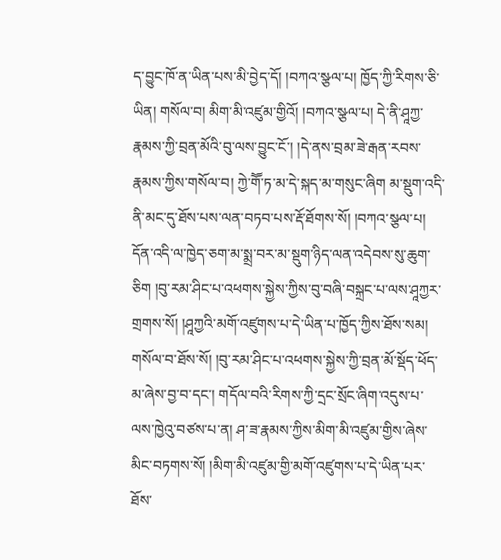ད་བྱུང་ཁོ་ན་ཡིན་པས་མི་བྱེད་དོ། །བཀའ་སྩལ་པ། ཁྱོད་ཀྱི་རིགས་ཅི་ཡིན། གསོལ་བ། མིག་མི་འཛུམ་གྱིའོ། །བཀའ་སྩལ་པ། དེ་ནི་ཤཱཀྱ་རྣམས་ཀྱི་བྲན་མོའི་བུ་ལས་བྱུང་ངོ་། །དེ་ནས་བྲམ་ཟེ་རྒན་རབས་རྣམས་ཀྱིས་གསོལ་བ། ཀྱེ་གཽ་ཏ་མ་དེ་སྐད་མ་གསུང་ཞིག མ་སྡུག་འདི་ནི་མང་དུ་ཐོས་པས་ལན་བཏབ་པས་རྡོ་ཐོགས་སོ། །བཀའ་སྩལ་པ། དོན་འདི་ལ་ཁྱེད་ཅག་མ་སྨྲ་བར་མ་སྡུག་ཉིད་ལན་འདེབས་སུ་ཆུག་ཅིག །བུ་རམ་ཤིང་པ་འཕགས་སྐྱེས་ཀྱིས་བུ་བཞི་བསྐྲང་པ་ལས་ཤཱཀྱར་གྲགས་སོ། །ཤཱཀྱའི་མགོ་འཛུགས་པ་དེ་ཡིན་པ་ཁྱོད་ཀྱིས་ཐོས་སམ། གསོལ་བ་ཐོས་སོ། །བུ་རམ་ཤིང་པ་འཕགས་སྐྱེས་ཀྱི་བྲན་མོ་སྡོད་ཕོད་མ་ཞེས་བྱ་བ་དང་། གདོལ་བའི་རིགས་ཀྱི་དྲང་སྲོང་ཞིག་འདུས་པ་ལས་ཁྱེའུ་བཙས་པ་ན། ཤ་ཟ་རྣམས་ཀྱིས་མིག་མི་འཛུམ་གྱིས་ཞེས་མིང་བཏགས་སོ། །མིག་མི་འཛུམ་གྱི་མགོ་འཛུགས་པ་དེ་ཡིན་པར་ཐོས་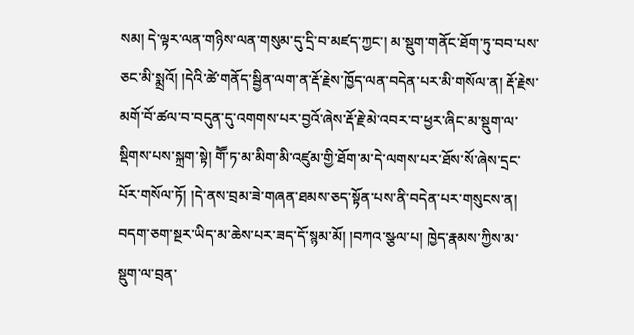སམ། དེ་ལྟར་ལན་གཉིས་ལན་གསུམ་དུ་དྲི་བ་མཛད་ཀྱང་། མ་སྡུག་གནོང་ཐོག་ཏུ་བབ་པས་ཅང་མི་སྨྲའོ། །དེའི་ཚེ་གནོད་སྦྱིན་ལག་ན་རྡོ་རྗེས་ཁྱོད་ལན་བདེན་པར་མི་གསོལ་ན། རྡོ་རྗེས་མགོ་བོ་ཚལ་བ་བདུན་དུ་འགགས་པར་བྱའོ་ཞེས་རྡོ་རྗེ་མེ་འབར་བ་ཕྱར་ཞིང་མ་སྡུག་ལ་སྡིགས་པས་སྐྲག་སྟེ། གཽ་ཏ་མ་མིག་མི་འཛུམ་གྱི་ཐོག་མ་དེ་ལགས་པར་ཐོས་སོ་ཞེས་དྲང་པོར་གསོལ་ཏོ། །དེ་ནས་བྲམ་ཟེ་གཞན་ཐམས་ཅད་སྟོན་པས་ནི་བདེན་པར་གསུངས་ན། བདག་ཅག་སྔར་ཡིད་མ་ཆེས་པར་ཟད་དོ་སྙམ་མོ། །བཀའ་སྩལ་པ། ཁྱེད་རྣམས་ཀྱིས་མ་སྡུག་ལ་བྲན་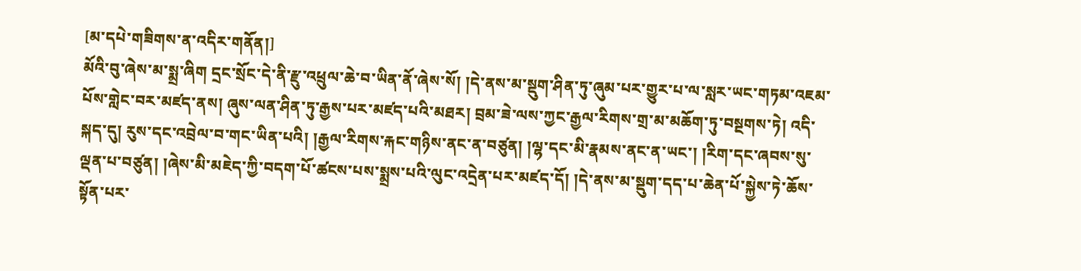[མ་དཔེ་གཟིགས་ན་འདིར་གནོན།]
མོའི་བུ་ཞེས་མ་སྨྲ་ཞིག དྲང་སྲོང་དེ་ནི་རྫུ་འཕྲུལ་ཆེ་བ་ཡིན་ནོ་ཞེས་སོ། །དེ་ནས་མ་སྡུག་ཤིན་ཏུ་ཞུམ་པར་གྱུར་པ་ལ་སླར་ཡང་གཏམ་འཇམ་པོས་གླེང་བར་མཛད་ནས། ཞུས་ལན་ཤིན་ཏུ་རྒྱས་པར་མཛད་པའི་མཐར། བྲམ་ཟེ་ལས་ཀྱང་རྒྱལ་རིགས་གྲ་མ་མཆོག་ཏུ་བསྔགས་ཏེ། འདི་སྐད་དུ། རུས་དང་འབྲེལ་བ་གང་ཡིན་པའི། །རྒྱལ་རིགས་རྐང་གཉིས་ནང་ན་བཙུན། །ལྷ་དང་མི་རྣམས་ནང་ན་ཡང་། །རིག་དང་ཞབས་སུ་ལྡན་པ་བཙུན། །ཞེས་མི་མཇེད་ཀྱི་བདག་པོ་ཚངས་པས་སྨྲས་པའི་ལུང་འདྲེན་པར་མཛད་དོ། །དེ་ནས་མ་སྡུག་དད་པ་ཆེན་པོ་སྐྱེས་ཏེ་ཆོས་སྟོན་པར་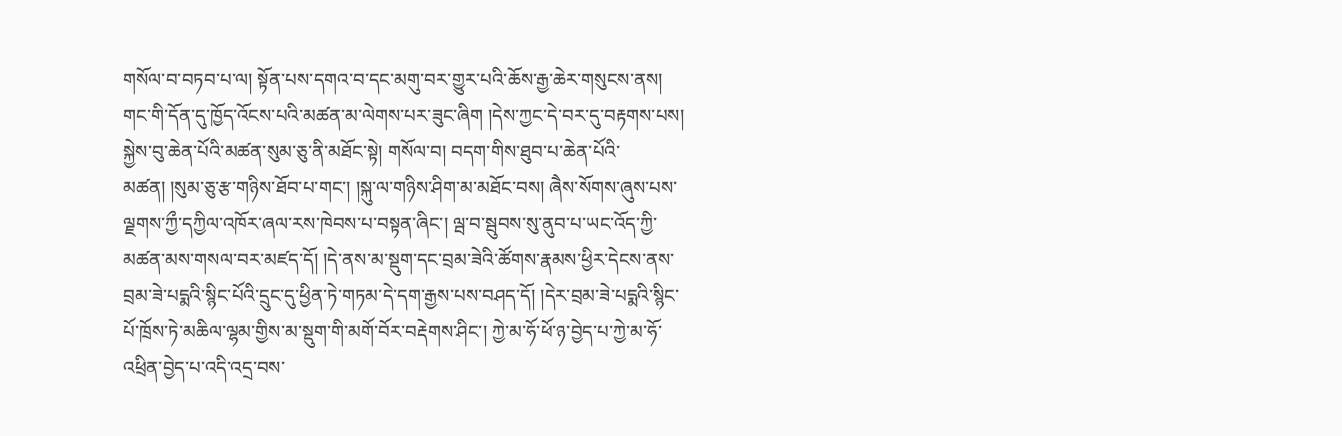གསོལ་བ་བཏབ་པ་ལ། སྟོན་པས་དགའ་བ་དང་མགུ་བར་གྱུར་པའི་ཆོས་རྒྱ་ཆེར་གསུངས་ནས། གང་གི་དོན་དུ་ཁྱོད་འོངས་པའི་མཚན་མ་ལེགས་པར་ཟུང་ཞིག །དེས་ཀྱང་དེ་བར་དུ་བརྟགས་པས། སྐྱེས་བུ་ཆེན་པོའི་མཚན་སུམ་ཅུ་ནི་མཐོང་སྟེ། གསོལ་བ། བདག་གིས་ཐུབ་པ་ཆེན་པོའི་མཚན། །སུམ་ཅུ་རྩ་གཉིས་ཐོབ་པ་གང་། །སྐུ་ལ་གཉིས་ཤིག་མ་མཐོང་བས། ཞཻས་སོགས་ཞུས་པས་ལྗགས་ཀྱྀ་དཀྱིལ་འཁོར་ཞལ་རས་ཁེབས་པ་བསྟན་ཞིང་། ལྦ་བ་སྦུབས་སུ་ནུབ་པ་ཡང་འོད་ཀྱི་མཚན་མས་གསལ་བར་མཛད་དོ། །དེ་ནས་མ་སྡུག་དང་བྲམ་ཟེའི་ཚོགས་རྣམས་ཕྱིར་དེངས་ནས་བྲམ་ཟེ་པདྨའི་སྙིང་པོའི་དྲུང་དུ་ཕྱིན་ཏེ་གཏམ་དེ་དག་རྒྱས་པས་བཤད་དོ། །དེར་བྲམ་ཟེ་པདྨའི་སྙིང་པོ་ཁྲོས་ཏེ་མཆིལ་ལྷམ་གྱིས་མ་སྡུག་གི་མགོ་བོར་བརྡེགས་ཤིང་། ཀྱེ་མ་ཧོ་ཕོ་ཉ་བྱེད་པ་ཀྱེ་མ་ཧོ་འཕྲིན་བྱེད་པ་འདི་འདྲ་བས་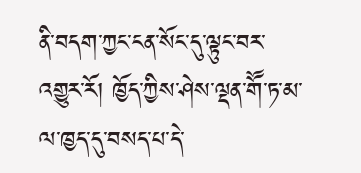ནི་བདག་ཀྱང་ངན་སོང་དུ་ལྟུང་བར་འགྱུར་རོ། ཁྱོད་ཀྱིས་ཤེས་ལྡན་གཽ་ཏ་མ་ལ་ཁྱད་དུ་བསད་པ་དེ་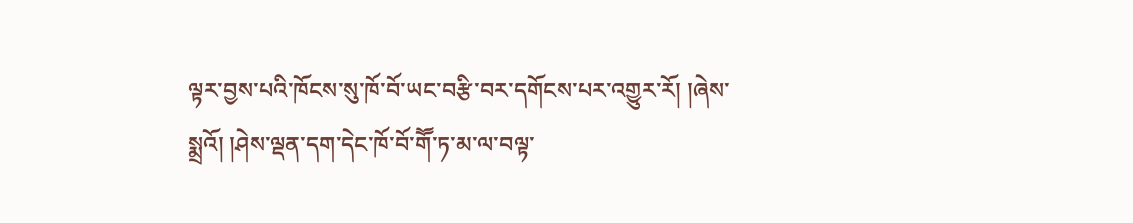ལྟར་བྱས་པའི་ཁོངས་སུ་ཁོ་བོ་ཡང་བརྩི་བར་དགོངས་པར་འགྱུར་རོ། །ཞེས་སྨྲའོ། །ཤེས་ལྡན་དག་དེང་ཁོ་བོ་གཽ་ཏ་མ་ལ་བལྟ་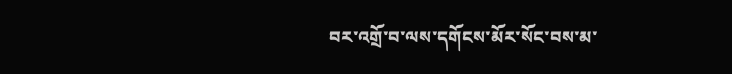བར་འགྲོ་བ་ལས་དགོངས་མོར་སོང་བས་མ་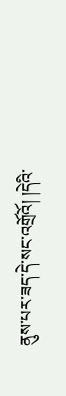ནུས་པར་ཟད་དེ་སང་འགྲོའོ། །དེའི་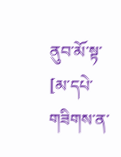ནུབ་མོ་སྟ་
[མ་དཔེ་གཟིགས་ན་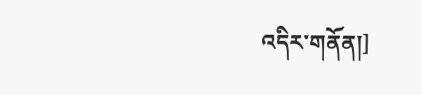འདིར་གནོན།]